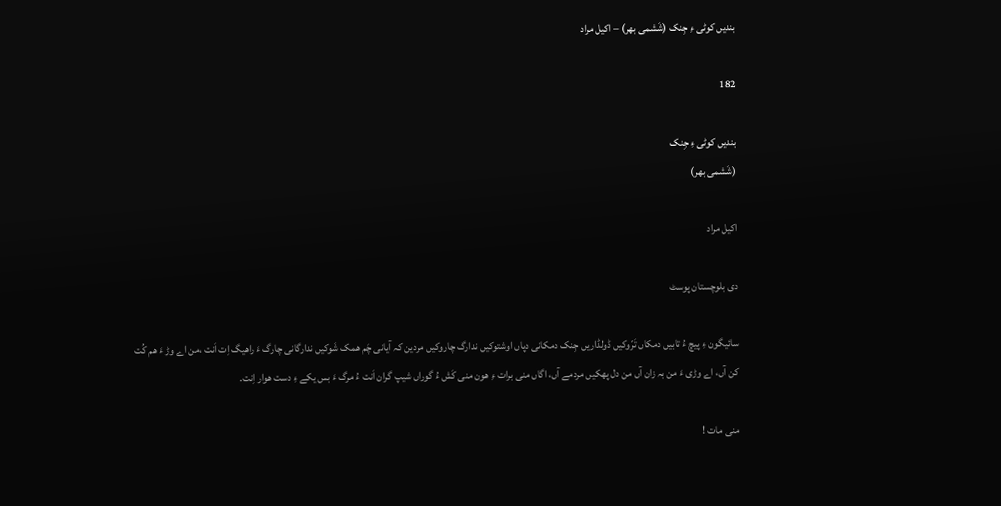بندیں کوٹی ءِ جِنک (شَشمی بھر) – اکیل مراد

182

بندیں کوٹی ءِ جِنک
(شَشمی بھر)

اکیل مراد

دی بلوچستان پوسٹ

سائیگون ءِ پیچ ءُ تابیں دمکاں تَرّوکیں ڈولڈاریں جِنک دمکانی دپاں اوشتوکیں ندارگ چاروکیں مردین کہ آیانی چَم ھمک شَوکیں ندارگانی چارگ ءَ راھیگ اِت اَنت ،من اے وڑ ءَ ھم کُت کن آں، اے وڑی ءَ من بہ زان آں من دل پھکیں مردمے آں، اگاں منی برات ءِ ھون منی کَش ءُ گوراں شیپ گران اَنت ءُ مرگ ءَ بس یکے ءِ دست ھوار اِنت.

منی مات !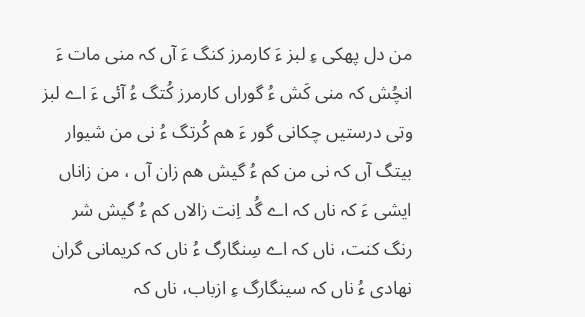من دل پھکی ءِ لبز ءَ کارمرز کنگ ءَ آں کہ منی مات ءَ انچُش کہ منی کَش ءُ گوراں کارمرز کُتگ ءُ آئی ءَ اے لبز وتی درستیں چکانی گور ءَ ھم کُرتگ ءُ نی من شیوار بیتگ آں کہ نی من کم ءُ گیش ھم زان آں ، من زاناں ایشی ءَ کہ ناں کہ اے گُد اِنت زالاں کم ءُ گیش شر رنگ کنت، ناں کہ اے سِنگارگ ءُ ناں کہ کریمانی گران نھادی ءُ ناں کہ سینگارگ ءِ ازباب، ناں کہ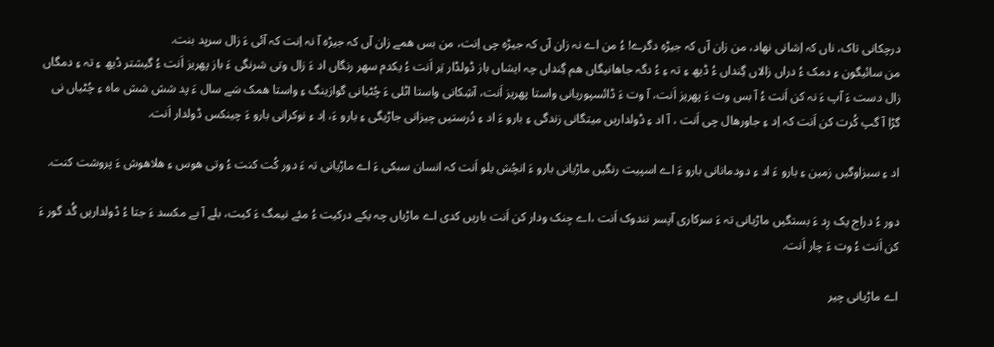درچکانی تاک، ناں کہ اِشانی نھاد، من زان آں کہ جیڑہ دگرے! ءُ من اے نہ زان آں کہ جیڑہ چی اِنت، من بس ھمے زان آں کہ جیڑہ آ نہ اِنت کہ آئی ءَ زال سرپد بنت.
من سائیگون ءِ دمک ءُ دراں زالاں گِنداں ءُ ڈیھ ءِ تہ ءِ ءُ دگہ جاھانیگاں ھم گِنداں چہ ایشاں باز ڈولڈار تِر اَنت ءُ یکدم سھر رنگاں اد ءَ زال وتی شرنگی ءَ باز پھریز اَنت ءُ گیشتر ڈیھ ءِ تہ ءِ دمگاں زال دست ءَ آپ ءَ نہ کن اَنت ءُ آ بس وت ءَ پھریز اَنت، آ وت ءَ ڈائسپوریانی واستا پھریز اَنت، آشِکانی واستا اٹلی ءَ چُٹیانی گوازینگ ءِ واستا ھمک سَے سال ءَ پد شش شش ماہ ءِ چُٹیاں نی گڑا آ گپ کُرت کن اَنت کہ اِد ءِ جاورھال چی اَنت ، آ اد ءِ ڈولداریں میتگانی زندگی ءِ بارو ءَ اد ءِ دُرستیں چیزانی جاڑیگی ءِ بارو ءَ، اِد ءِ نوکرانی بارو ءَ چینکس ڈولدار اَنت.

اد ءِ سبزاوگیں زمین ءِ بارو ءَ اد ءِ دودمانانی بارو ءَ اے اسپیت رنگیں ماڑیانی بارو ءَ انچُش یلو اَنت کہ انسان سبکی ءَ اے ماڑیانی تہ ءَ دور کُت کنت ءُ وتی ھوس ءِ ھلاھوش ءَ پروشت کنت.

دور ءُ دراج یک رِد ءَ بستگیں ماڑیانی تہ ءَ سرکاری آپسر نندوک اَنت ،اے جِنک ودار کن اَنت باریں کدی اے ماڑیاں چہ یکے درکیت ءُ مئے نیمگ ءَ کیت، بلے آ بے مکسد ءَ جتا ءُ ڈولداریں گُد گور ءَ کن اَنت ءُ وت ءَ چار اَنت.

اے ماڑیانی چیر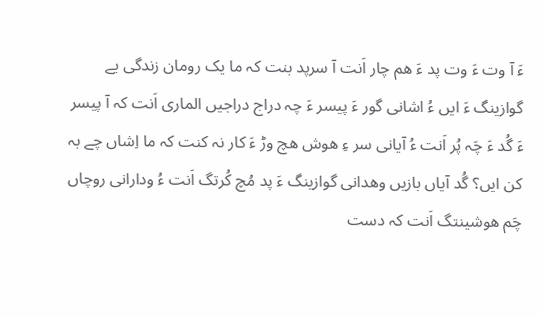ءَ آ وت ءَ وت پد ءَ ھم چار اَنت آ سرپد بنت کہ ما یک رومان زندگی یے گوازینگ ءَ ایں ءُ اشانی گور ءَ پیسر ءَ چہ دراج دراجیں الماری اَنت کہ آ پیسر ءَ گُد ءَ چَہ پُر اَنت ءُ آیانی سر ءِ ھوش ھچ وڑ ءَ کار نہ کنت کہ ما اِشاں چے بہ کن ایں؟ گُد آیاں بازیں وھدانی گوازینگ ءَ پد مُچ کُرتگ اَنت ءُ ودارانی روچاں چَم ھوشینتگ اَنت کہ دست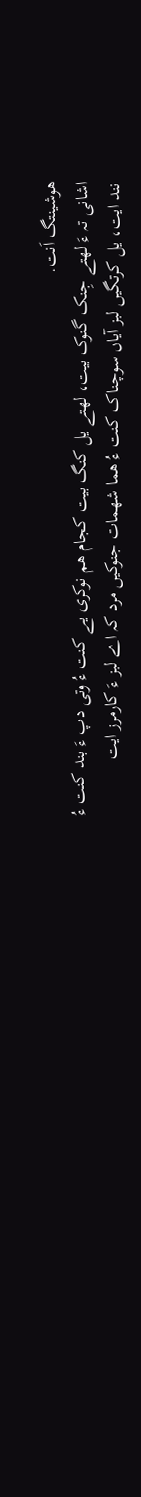ھوشینتگ اَنت.
اشانی تہ ءَ لھتے جِنک گنوک بیت، لھتے یل کنگ بیت کجام ھم نوکری یے کنت ءُ وتی دپ ءَ بند کنت ءُ نند ایت، یل کرتگیں لبز آیاں سوچناک کنت ءُ ھما شھمات جنوکیں مرد کہ اے لبز ءَ کارمرز ایت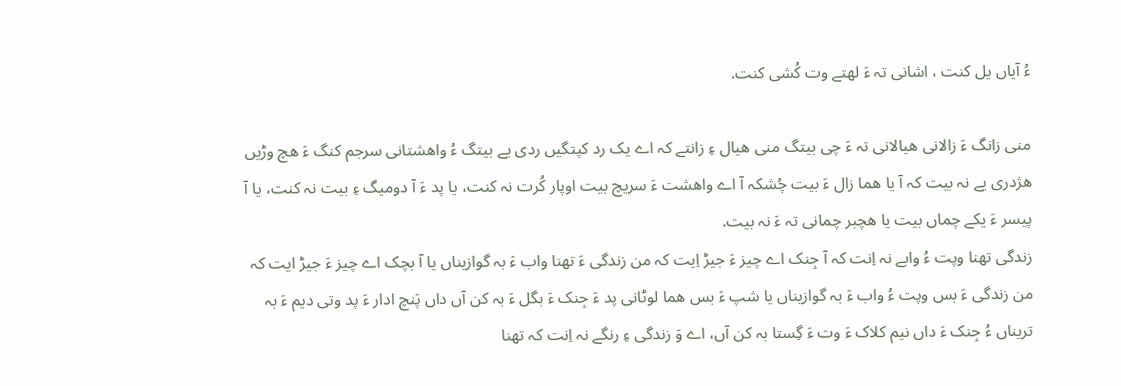ءُ آیاں یل کنت ، اشانی تہ ءَ لھتے وت کُشی کنت.

منی زانگ ءَ زالانی ھیالانی تہ ءَ چی بیتگ منی ھیال ءِ زانتے کہ اے یک رد کپتگیں ردی یے بیتگ ءُ واھشتانی سرجم کنگ ءَ ھچ وڑیں ھژدری یے نہ بیت کہ آ یا ھما زال ءَ بیت چُشکہ آ اے واھشت ءَ سریچ بیت اوپار کُرت نہ کنت، یا پد ءَ آ دومیگ ءِ بیت نہ کنت، یا آ پیسر ءَ یکے چماں بیت یا ھچبر چمانی تہ ءَ نہ بیت.
زندگی تھنا وپت ءُ وابے نہ اِنت کہ آ جِنک اے چیز ءَ جیڑ اِیت کہ من زندگی ءَ تھنا واب ءَ بہ گوازیناں یا آ بچک اے چیز ءَ جیڑ ایت کہ من زندگی ءَ بس وپت ءُ واب ءَ بہ گوازیناں یا شپ ءَ بس ھما لوٹانی پد ءَ جِنک ءَ بگل ءَ بہ کن آں داں پَنچ ادار ءَ پد وتی دیم ءَ بہ تریناں ءُ جِنک ءَ داں نیم کلاک ءَ وت ءَ گِستا بہ کن آں، اے وَ زندگی ءِ رنگے نہ اِنت کہ تھنا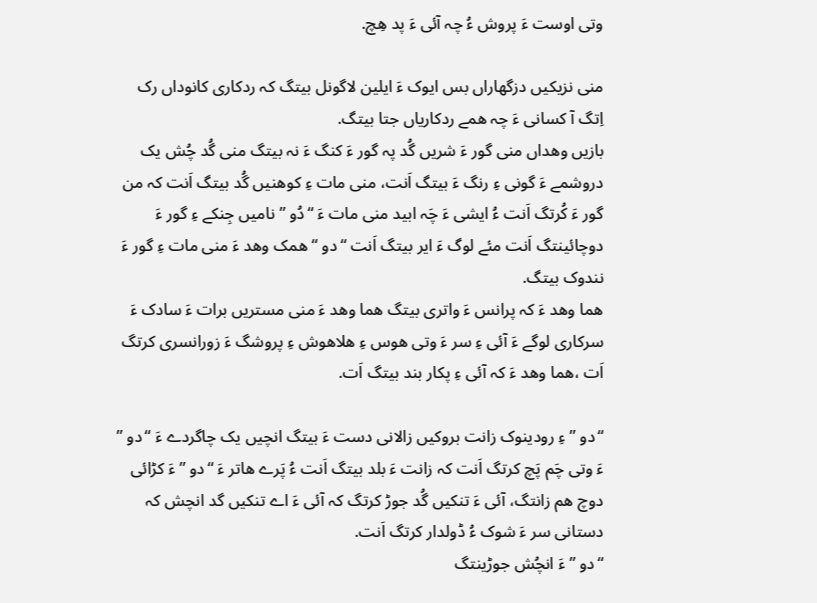وتی اوست ءَ پروش ءُ چہ آئی ءَ پد ھِچ.

منی نزیکیں دزگھاراں بس ایوک ءَ ایلین لاگونل بیتگ کہ ردکاری کانوداں رک اِتگ آ کسانی ءَ چہ ھمے ردکاریاں جتا بیتگ.
بازیں وھداں منی گور ءَ شریں گُد پہ گور ءَ کنگ ءَ نہ بیتگ منی گُد چُش یک دروشمے ءَ گونی ءِ رنگ ءَ بیتگ اَنت، منی مات ءِ کوھنیں گُد بیتگ اَنت کہ من گور ءَ کُرتگ اَنت ءُ ایشی ءَ چَہ ابید منی مات ءَ “دُو ” نامیں جِنکے ءِ گور ءَ دوچائینتگ اَنت مئے لوگ ءَ ایر بیتگ اَنت “دو “ھمک وھد ءَ منی مات ءِ گور ءَ نندوک بیتگ.
ھما وھد ءَ کہ پرانس ءَ واتری بیتگ ھما وھد ءَ منی مستریں برات ءَ سادک ءَ سرکاری لوگے ءَ آئی ءِ سر ءَ وتی ھوس ءِ ھلاھوش ءِ پروشگ ءَ زورانسری کرتگ اَت ،ھما وھد ءَ کہ آئی ءِ پکار بند بیتگ اَت.

“دو ” ءِ رودینوک زانت بروکیں زالانی دست ءَ بیتگ انچیں یک چاگردے ءَ “دو ” ءَ وتی چَم پَچ کرتگ اَنت کہ زانت ءَ بلد بیتگ اَنت ءُ پَرے ھاتر ءَ “دو ” ءَ کڑائی دوچ ھم زانتگ، آئی ءَ تنکیں گُد جوڑ کرتگ کہ آئی ءَ اے تنکیں گد انچش کہ دستانی سر ءَ شوک ءُ ڈولدار کرتگ اَنت.
“دو ” ءَ انچُش جوڑینتگ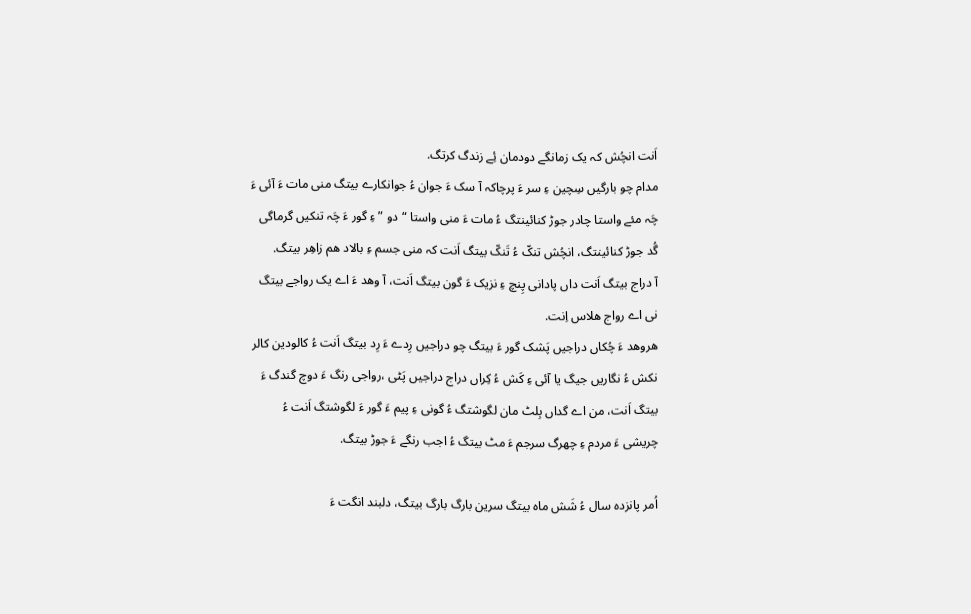اَنت انچُش کہ یک زمانگے دودمان ئِے زندگ کرتگ.
مدام چو بارگیں سِچین ءِ سر ءَ پرچاکہ آ سک ءَ جوان ءُ جوانکارے بیتگ منی مات ءَ آئی ءَ چَہ مئے واستا چادر جوڑ کنائینتگ ءُ مات ءَ منی واستا “دو ” ءِ گور ءَ چَہ تنکیں گرماگی گُد جوڑ کنائینتگ، انچُش تنکّ ءُ تَنکّ بیتگ اَنت کہ منی جسم ءِ بالاد ھم زاھِر بیتگ.
آ دراج بیتگ اَنت داں پادانی پِنچ ءِ نزیک ءَ گون بیتگ اَنت، آ وھد ءَ اے یک رواجے بیتگ نی اے رواج ھلاس اِنت.
ھروھد ءَ چُکاں دراجیں پَشک گور ءَ بیتگ چو دراجیں رِدے ءَ رِد بیتگ اَنت ءُ کالودین کالر نکش ءُ نگاریں جیگ یا آئی ءِ کَش ءُ کِراں دراج دراجیں پَٹی ،رواجی رنگ ءَ دوچ گندگ ءَ بیتگ اَنت، من اے گداں بِلٹ مان لگوشتگ ءُ گونی ءِ پیم ءَ گور ءَ لگوشتگ اَنت ءُ چریشی ءَ مردم ءِ چھرگ سرجم ءَ مٹ بیتگ ءُ اجب رنگے ءَ جوڑ بیتگ.

اُمر پانزدہ سال ءُ شَش ماہ بیتگ سرین بارگ بارگ بیتگ، دلبند انگت ءَ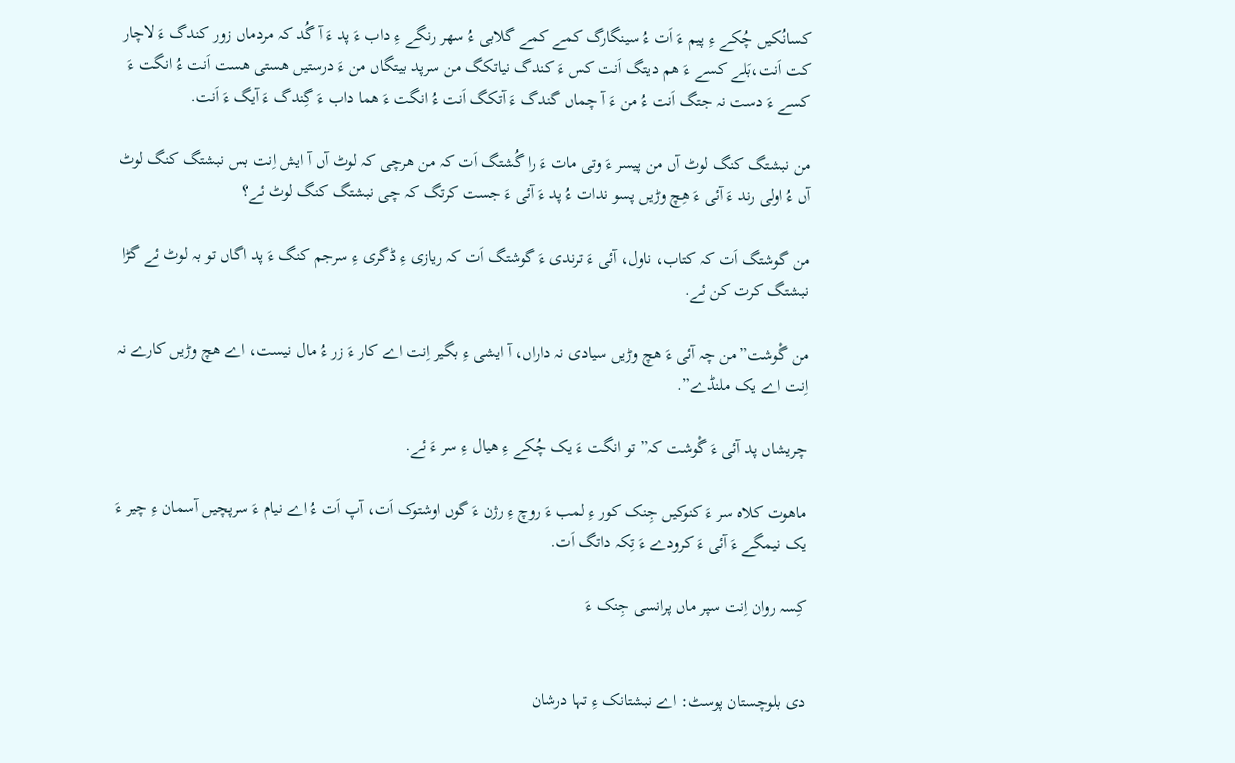کسانُکیں چُکے ءِ پیم ءَ اَت ءُ سینگارگ کمے کمے گلابی ءُ سھر رنگے ءِ داب ءَ پد ءَ آ گُد کہ مردماں زور کندگ ءَ لاچار کت اَنت،بَلے کسے ءَ ھم دیتگ اَنت کس ءَ کندگ نیاتکگ من سرپد بیتگاں من ءَ درستیں ھستی ھست اَنت ءُ انگت ءَ کسے ءَ دست نہ جتگ اَنت ءُ من ءَ آ چماں گندگ ءَ آتکگ اَنت ءُ انگت ءَ ھما داب ءَ گِندگ ءَ آیگ ءَ اَنت.

من نبشتگ کنگ لوٹ آں من پیسر ءَ وتی مات ءَ را گُشتگ اَت کہ من ھرچی کہ لوٹ آں آ ایش اِنت بس نبشتگ کنگ لوٹ آں ءُ اولی رند ءَ آئی ءَ ھِچ وڑیں پسو ندات ءُ پد ءَ آئی ءَ جست کرتگ کہ چی نبشتگ کنگ لوٹ ئے؟

من گوشتگ اَت کہ کتاب، ناول، آئی ءَ ترندی ءَ گوشتگ اَت کہ ریازی ءِ ڈگری ءِ سرجم کنگ ءَ پد اگاں تو بہ لوٹ ئے گڑا نبشتگ کرت کن ئے.

من گْوشت”من چہ آئی ءَ ھچ وڑیں سیادی نہ داراں، آ ایشی ءِ بگیر اِنت اے کار ءَ زر ءُ مال نیست، اے ھچ وڑیں کارے نہ اِنت اے یک ملنڈے”.

چریشاں پد آئی ءَ گْوشت کہ” تو انگت ءَ یک چُکے ءِ ھیال ءِ سر ءَ ئے.

ماھوت کلاہ سر ءَ کنوکیں جِنک کور ءِ لمب ءَ روچ ءِ رژن ءَ گوں اوشتوک اَت، آپ اَت ءُ اے نیام ءَ سرپچیں آسمان ءِ چیر ءَ یک نیمگے ءَ آئی ءَ کرودے ءَ تِکہ داتگ اَت.

کِسہ روان اِنت سپر ماں پرانسی جِنک ءَ


دی بلوچستان پوسٹ: اے نبشتانک ءِ تہا درشان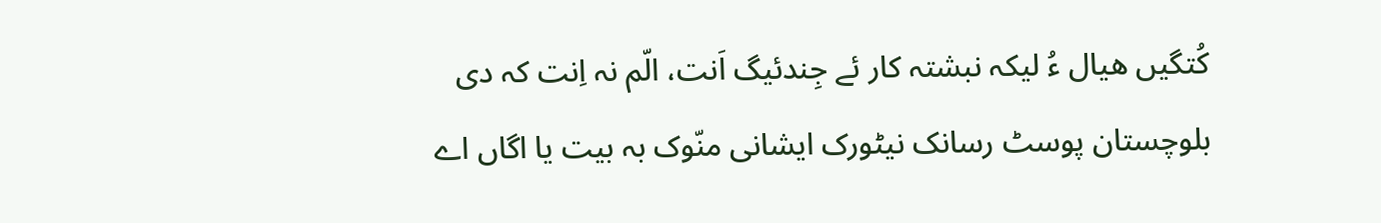کُتگیں ھیال ءُ لیکہ نبشتہ کار ئے جِندئیگ اَنت، الّم نہ اِنت کہ دی بلوچستان پوسٹ رسانک نیٹورک ایشانی منّوک بہ بیت یا اگاں اے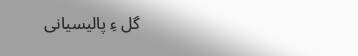گل ءِ پالیسیانی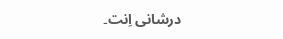درشانی اِنت۔